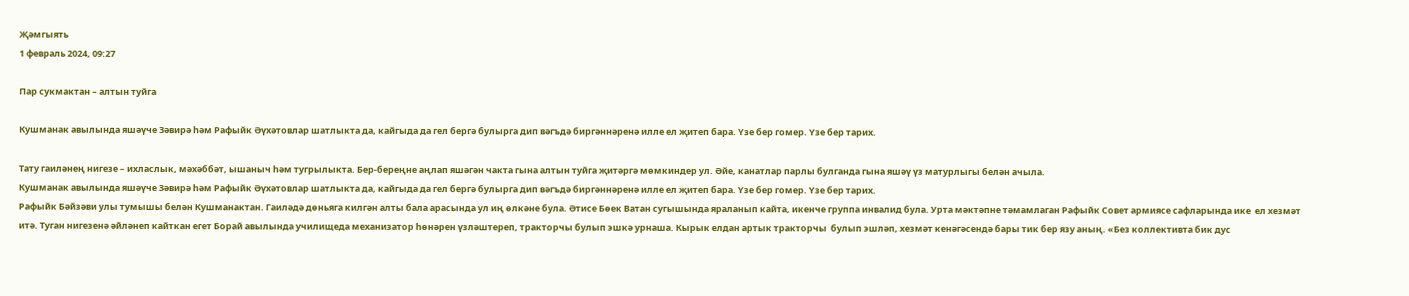Җәмгыять
1 февраль 2024, 09:27

Пар сукмактан – алтын туйга

Кушманак авылында яшәүче Зәвирә һәм Рафыйк Әүхәтовлар шатлыкта да, кайгыда да гел бергә булырга дип вәгъдә биргәннәренә илле ел җитеп бара. Үзе бер гомер. Үзе бер тарих.

Тату гаиләнең нигезе – ихласлык, мәхәббәт, ышаныч һәм тугрылыкта. Бер-береңне аңлап яшәгән чакта гына алтын туйга җитәргә мөмкиндер ул. Әйе, канатлар парлы булганда гына яшәү үз матурлыгы белән ачыла.
Кушманак авылында яшәүче Зәвирә һәм Рафыйк Әүхәтовлар шатлыкта да, кайгыда да гел бергә булырга дип вәгъдә биргәннәренә илле ел җитеп бара. Үзе бер гомер. Үзе бер тарих.
Рафыйк Бәйзәви улы тумышы белән Кушманактан. Гаиләдә дөньяга килгән алты бала арасында ул иң өлкәне була. Әтисе Бөек Ватан сугышында яраланып кайта, икенче группа инвалид була. Урта мәктәпне тәмамлаган Рафыйк Совет армиясе сафларында ике  ел хезмәт итә. Туган нигезенә әйләнеп кайткан егет Борай авылында училищеда механизатор һөнәрен үзләштереп, тракторчы булып эшкә урнаша. Кырык елдан артык тракторчы  булып эшләп, хезмәт кенәгәсендә бары тик бер язу аның. «Без коллективта бик дус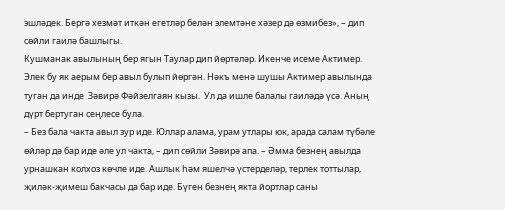эшләдек. Бергә хезмәт иткән егетләр белән элемтәне хәзер дә өзмибез», – дип сөйли гаилә башлыгы.
Кушманак авылының бер ягын Таулар дип йөртәләр. Икенче исеме Актимер. Элек бу як аерым бер авыл булып йөргән. Нәкъ менә шушы Актимер авылында туган да инде  Зәвирә Фәйзелгаян кызы.  Ул да ишле балалы гаиләдә үсә. Аның дүрт бертуган сеңлесе була.
– Без бала чакта авыл зур иде. Юллар алама, урам утлары юк, арада салам түбәле өйләр дә бар иде әле ул чакта, – дип сөйли Зәвирә апа. – Әмма безнең авылда урнашкан колхоз көчле иде. Ашлык һәм яшелчә үстерделәр, терлек тоттылар, җиләк-җимеш бакчасы да бар иде. Бүген безнең якта йортлар саны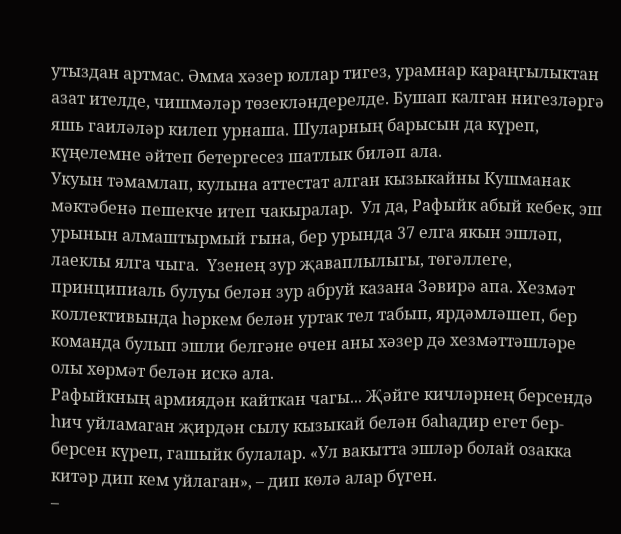утыздан артмас. Әмма хәзер юллар тигез, урамнар караңгылыктан азат ителде, чишмәләр төзекләндерелде. Бушап калган нигезләргә яшь гаиләләр килеп урнаша. Шуларның барысын да күреп, күңелемне әйтеп бетергесез шатлык биләп ала.
Укуын тәмамлап, кулына аттестат алган кызыкайны Кушманак мәктәбенә пешекче итеп чакыралар.  Ул да, Рафыйк абый кебек, эш урынын алмаштырмый гына, бер урында 37 елга якын эшләп, лаеклы ялга чыга.  Үзенең зур җаваплылыгы, төгәллеге, принципиаль булуы белән зур абруй казана Зәвирә апа. Хезмәт коллективында һәркем белән уртак тел табып, ярдәмләшеп, бер команда булып эшли белгәне өчен аны хәзер дә хезмәттәшләре олы хөрмәт белән искә ала.
Рафыйкның армиядән кайткан чагы... Җәйге кичләрнең берсендә һич уйламаган җирдән сылу кызыкай белән баһадир егет бер-берсен күреп, гашыйк булалар. «Ул вакытта эшләр болай озакка китәр дип кем уйлаган», – дип көлә алар бүген.
–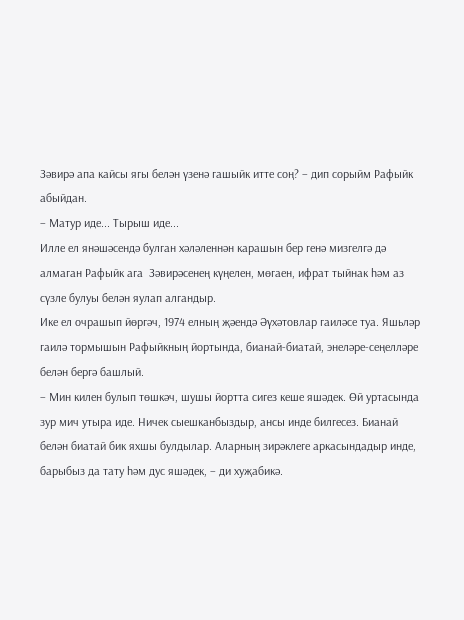Зәвирә апа кайсы ягы белән үзенә гашыйк итте соң? – дип сорыйм Рафыйк абыйдан.
– Матур иде... Тырыш иде...
Илле ел янәшәсендә булган хәләленнән карашын бер генә мизгелгә дә алмаган Рафыйк ага  Зәвирәсенең күңелен, мөгаен, ифрат тыйнак һәм аз сүзле булуы белән яулап алгандыр.
Ике ел очрашып йөргәч, 1974 елның җәендә Әүхәтовлар гаиләсе туа. Яшьләр гаилә тормышын Рафыйкның йортында, бианай-биатай, энеләре-сеңелләре  белән бергә башлый.
– Мин килен булып төшкәч, шушы йортта сигез кеше яшәдек. Өй уртасында зур мич утыра иде. Ничек сыешканбыздыр, ансы инде билгесез. Бианай белән биатай бик яхшы булдылар. Аларның зирәклеге аркасындадыр инде, барыбыз да тату һәм дус яшәдек, – ди хуҗабикә.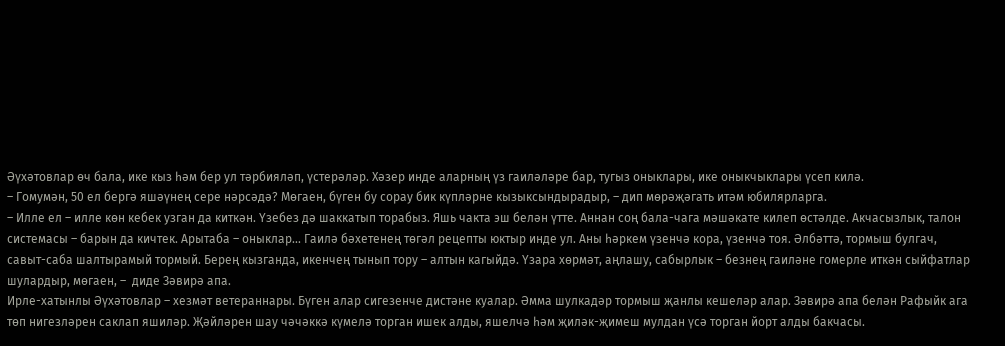Әүхәтовлар өч бала, ике кыз һәм бер ул тәрбияләп, үстерәләр. Хәзер инде аларның үз гаиләләре бар, тугыз оныклары, ике оныкчыклары үсеп килә.
– Гомумән, 50 ел бергә яшәүнең сере нәрсәдә? Мөгаен, бүген бу сорау бик күпләрне кызыксындырадыр, – дип мөрәҗәгать итәм юбилярларга.
– Илле ел – илле көн кебек узган да киткән. Үзебез дә шаккатып торабыз. Яшь чакта эш белән үтте. Аннан соң бала-чага мәшәкате килеп өстәлде. Акчасызлык, талон системасы – барын да кичтек. Арытаба – оныклар... Гаилә бәхетенең төгәл рецепты юктыр инде ул. Аны һәркем үзенчә кора, үзенчә тоя. Әлбәттә, тормыш булгач, савыт-саба шалтырамый тормый. Берең кызганда, икенчең тынып тору – алтын кагыйдә. Үзара хөрмәт, аңлашу, сабырлык – безнең гаиләне гомерле иткән сыйфатлар шулардыр, мөгаен, –  диде Зәвирә апа.
Ирле-хатынлы Әүхәтовлар – хезмәт ветераннары. Бүген алар сигезенче дистәне куалар. Әмма шулкадәр тормыш җанлы кешеләр алар. Зәвирә апа белән Рафыйк ага төп нигезләрен саклап яшиләр. Җәйләрен шау чәчәккә күмелә торган ишек алды, яшелчә һәм җиләк-җимеш мулдан үсә торган йорт алды бакчасы.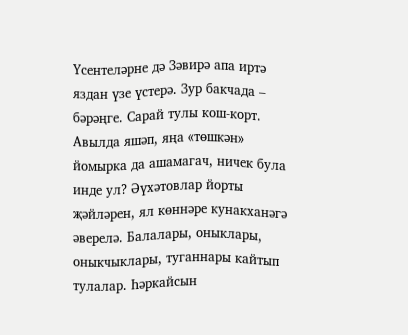Үсентеләрне дә Зәвирә апа иртә яздан үзе үстерә. Зур бакчада – бәрәңге. Сарай тулы кош-корт. Авылда яшәп, яңа «төшкән» йомырка да ашамагач, ничек була инде ул? Әүхәтовлар йорты җәйләрен, ял көннәре кунакханәгә әверелә. Балалары, оныклары, оныкчыклары, туганнары кайтып тулалар. Һәркайсын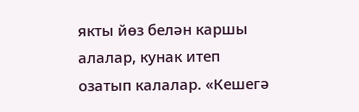якты йөз белән каршы алалар, кунак итеп озатып калалар. «Кешегә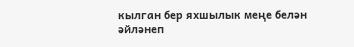кылган бер яхшылык меңе белән әйләнеп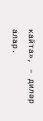кайта», – диләр алар.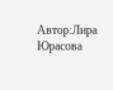Автор:Лира Юрасова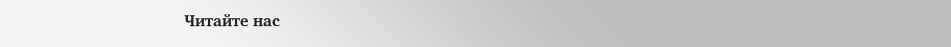Читайте нас